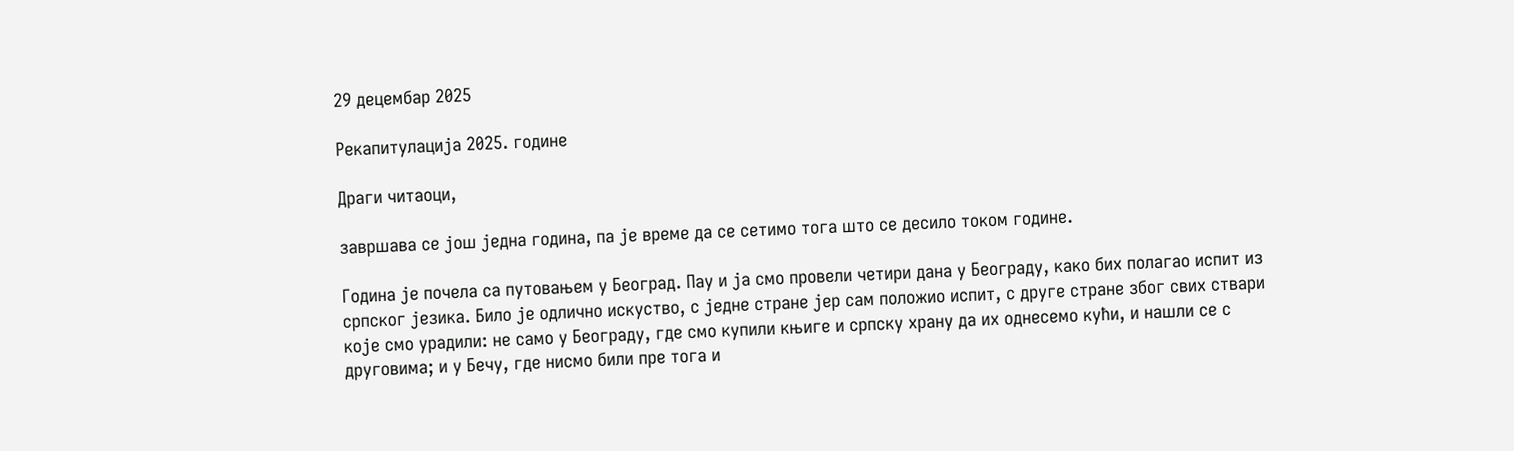29 децембар 2025

Рекапитулација 2025. године

Драги читаоци,

завршава се још једна година, па је време да се сетимо тога што се десило током године.

Година је почела са путовањем у Београд. Пау и ја смо провели четири дана у Београду, како бих полагао испит из српског језика. Било је одлично искуство, с једне стране јер сам положио испит, с друге стране због свих ствари које смо урадили: не само у Београду, где смо купили књиге и српску храну да их однесемо кући, и нашли се с друговима; и у Бечу, где нисмо били пре тога и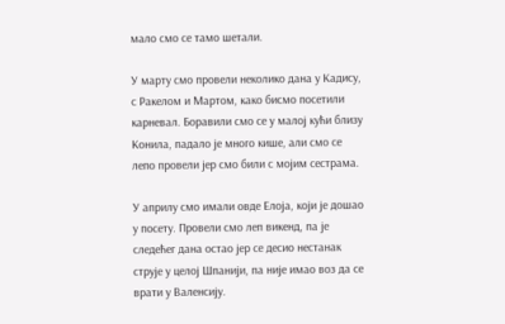мало смо се тамо шетали.

У марту смо провели неколико дана у Кадису, с Ракелом и Мартом, како бисмо посетили карневал. Боравили смо се у малој кући близу Конила, падало је много кише, али смо се лепо провели јер смо били с мојим сестрама.

У априлу смо имали овде Елоја, који је дошао у посету. Провели смо леп викенд, па је следећег дана остао јер се десио нестанак струје у целој Шпанији, па није имао воз да се врати у Валенсију.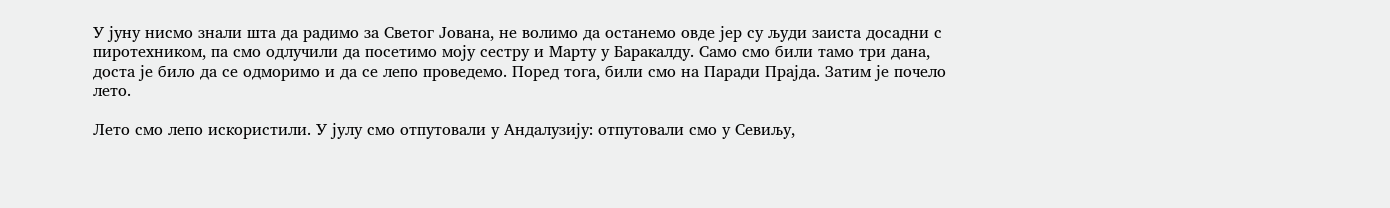У јуну нисмо знали шта да радимо за Светог Јована, не волимо да останемо овде јер су људи заиста досадни с пиротехником, па смо одлучили да посетимо моју сестру и Марту у Баракалду. Само смо били тамо три дана, доста је било да се одморимо и да се лепо проведемо. Поред тога, били смо на Паради Прајда. Затим је почело лето.

Лето смо лепо искористили. У јулу смо отпутовали у Андалузију: отпутовали смо у Севиљу,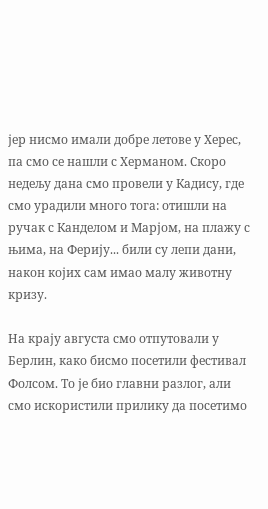јер нисмо имали добре летове у Херес, па смо се нашли с Херманом. Скоро недељу дана смо провели у Кадису, где смо урадили много тога: отишли на ручак с Канделом и Марјом, на плажу с њима, на Ферију... били су лепи дани, након којих сам имао малу животну кризу.

На крају августа смо отпутовали у Берлин, како бисмо посетили фестивал Фолсом. То је био главни разлог, али смо искористили прилику да посетимо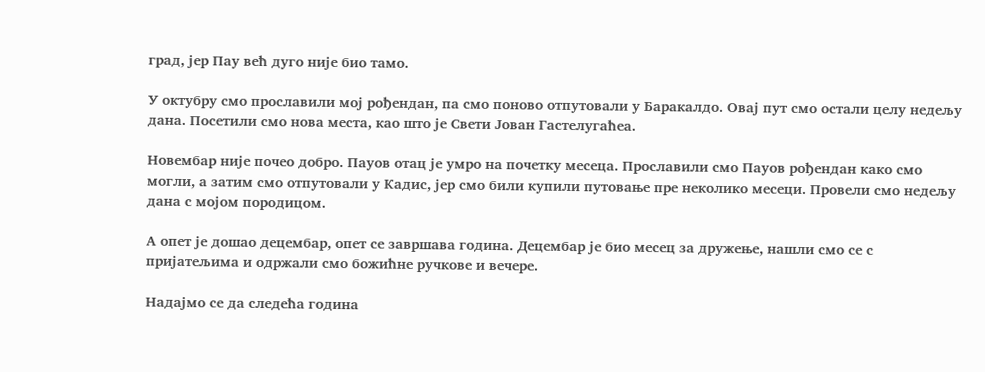град, јер Пау већ дуго није био тамо.

У октубру смо прославили мој рођендан, па смо поново отпутовали у Баракалдо. Овај пут смо остали целу недељу дана. Посетили смо нова места, као што је Свети Јован Гастелугаћеа.

Новембар није почео добро. Пауов отац је умро на почетку месеца. Прославили смо Пауов рођендан како смо могли, а затим смо отпутовали у Кадис, јер смо били купили путовање пре неколико месеци. Провели смо недељу дана с мојом породицом.

А опет је дошао децембар, опет се завршава година. Децембар је био месец за дружење, нашли смо се с пријатељима и одржали смо божићне ручкове и вечере.

Надајмо се да следећа година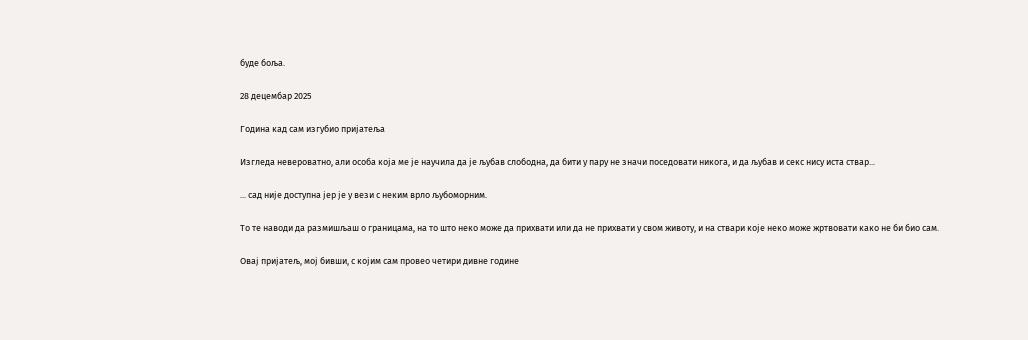буде боља.

28 децембар 2025

Година кад сам изгубио пријатеља

Изгледа невероватно, али особа која ме је научила да је љубав слободна, да бити у пару не значи поседовати никога, и да љубав и секс нису иста ствар...

... сад није доступна јер је у вези с неким врло љубоморним.

То те наводи да размишљаш о границама, на то што неко може да прихвати или да не прихвати у свом животу, и на ствари које неко може жртвовати како не би био сам.

Овај пријатељ, мој бивши, с којим сам провео четири дивне године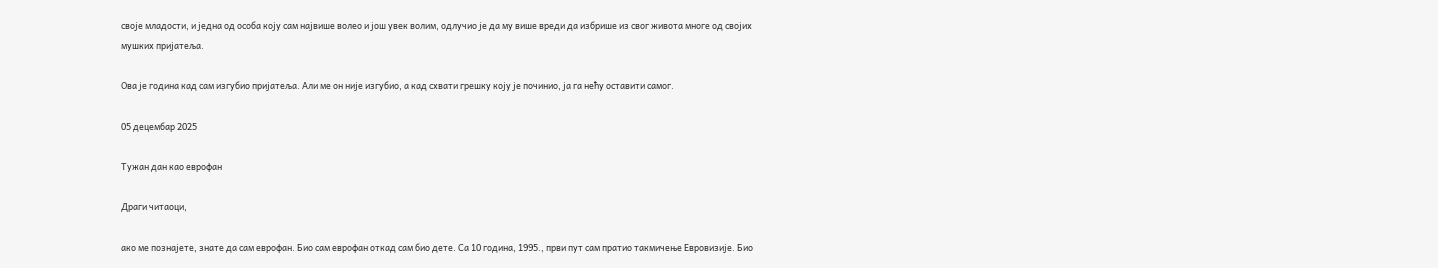своје младости, и једна од особа коју сам највише волео и још увек волим, одлучио је да му више вреди да избрише из свог живота многе од својих мушких пријатеља.

Ова је година кад сам изгубио пријатеља. Али ме он није изгубио, а кад схвати грешку коју је починио, ја га нећу оставити самог.

05 децембар 2025

Тужан дан као еврофан

Драги читаоци,

ако ме познајете, знате да сам еврофан. Био сам еврофан откад сам био дете. Са 10 година, 1995., први пут сам пратио такмичење Евровизије. Био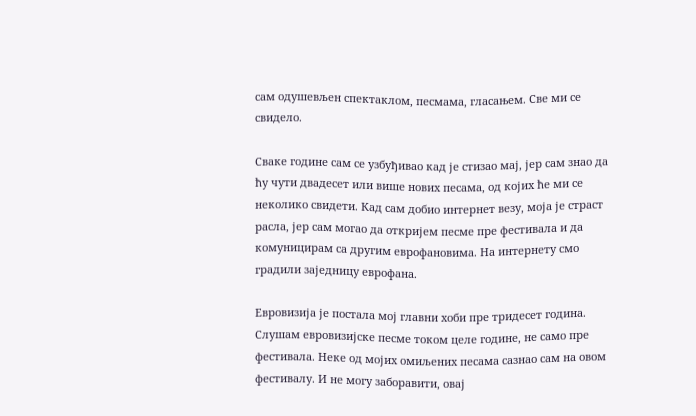сам одушевљен спектаклом, песмама, гласањем. Све ми се свидело.

Сваке године сам се узбуђивао кад је стизао мај, јер сам знао да ћу чути двадесет или више нових песама, од којих ће ми се неколико свидети. Кад сам добио интернет везу, моја је страст расла, јер сам могао да откријем песме пре фестивала и да комуницирам са другим еврофановима. На интернету смо градили заједницу еврофана.

Евровизија је постала мој главни хоби пре тридесет година. Слушам евровизијске песме током целе године, не само пре фестивала. Неке од мојих омиљених песама сазнао сам на овом фестивалу. И не могу заборавити, овај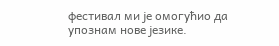фестивал ми је омогућио да упознам нове језике.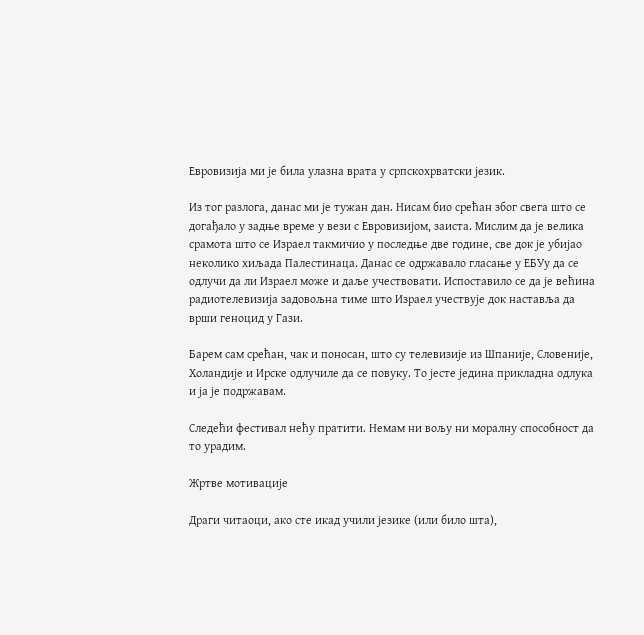Евровизија ми је била улазна врата у српскохрватски језик.

Из тог разлога, данас ми је тужан дан. Нисам био срећан због свега што се догађало у задње време у вези с Евровизијом, заиста. Мислим да је велика срамота што се Израел такмичио у последње две године, све док је убијао неколико хиљада Палестинаца. Данас се одржавало гласање у ЕБУу да се одлучи да ли Израел може и даље учествовати. Испоставило се да је већина радиотелевизија задовољна тиме што Израел учествује док наставља да врши геноцид у Гази.

Барем сам срећан, чак и поносан, што су телевизије из Шпаније, Словеније, Холандије и Ирске одлучиле да се повуку. То јесте једина прикладна одлука и ја је подржавам.

Следећи фестивал нећу пратити. Немам ни вољу ни моралну способност да то урадим.

Жртве мотивације

Драги читаоци, ако сте икад учили језике (или било шта),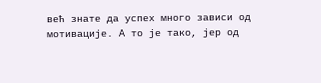већ знате да успех много зависи од мотивације. А то је тако, јер од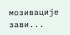мозивације зави...